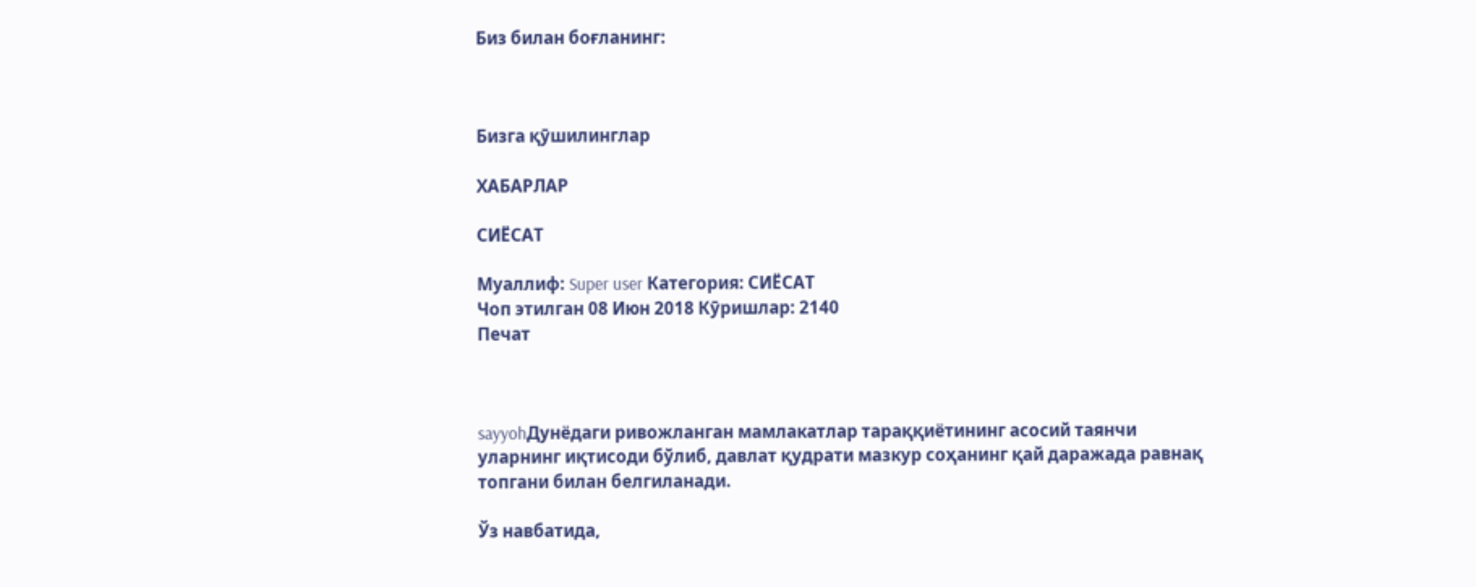Биз билан боғланинг:



Бизга қӯшилинглар

ХАБАРЛАР

СИЁСАТ

Муаллиф: Super user Категория: СИЁСАТ
Чоп этилган 08 Июн 2018 Кӯришлар: 2140
Печат



sayyohДунёдаги ривожланган мамлакатлар тараққиётининг асосий таянчи уларнинг иқтисоди бўлиб, давлат қудрати мазкур соҳанинг қай даражада равнақ топгани билан белгиланади.

Ўз навбатида,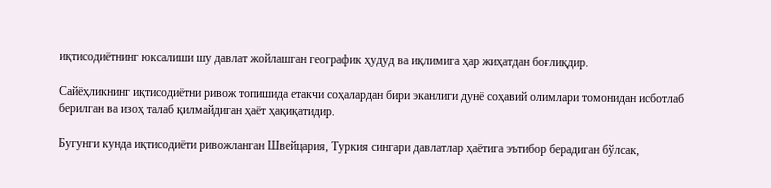иқтисодиётнинг юксалиши шу давлат жойлашган географик ҳудуд ва иқлимига ҳар жиҳатдан боғлиқдир.

Сайёҳликнинг иқтисодиётни ривож топишида етакчи соҳалардан бири эканлиги дунё соҳавий олимлари томонидан исботлаб берилган ва изоҳ талаб қилмайдиган ҳаёт ҳақиқатидир.

Бугунги кунда иқтисодиёти ривожланган Швейцария, Туркия сингари давлатлар ҳаётига эътибор берадиган бўлсак,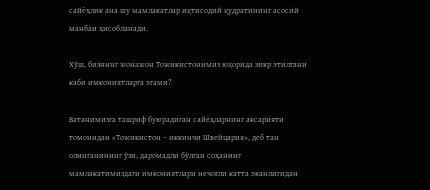сайёҳлик ана шу мамлакатлар иқтисодий қудратининг асосий манбаи ҳисобланади.

Хўш, бизнинг жонажон Тожикистонимиз юқорида зикр этилгани каби имкониятларга эгами?

Ватанимизга ташриф буюрадиган сайёҳларнинг аксарияти томонидан «Тожикистон – иккинчи Швейцария», деб тан олинганининг ўзи, даромадли бўлган соҳанинг мамлакатимиздаги имкониятлари нечоғли катта эканлигидан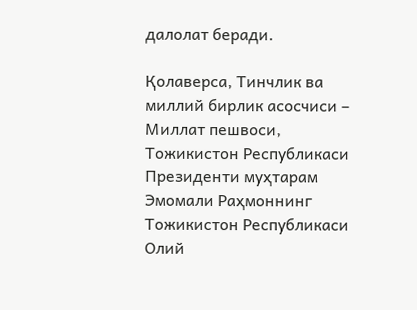далолат беради.

Қолаверса, Тинчлик ва миллий бирлик асосчиси – Миллат пешвоси, Тожикистон Республикаси Президенти муҳтарам Эмомали Раҳмоннинг Тожикистон Республикаси Олий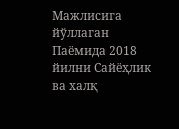Мажлисига йўллаган Паёмида 2018 йилни Сайёҳлик ва халқ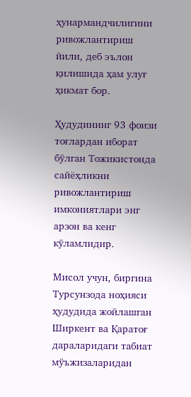ҳунармандчилигини ривожлантириш йили, деб эълон қилишида ҳам улуғ ҳикмат бор.

Ҳудудининг 93 фоизи тоғлардан иборат бўлган Тожикистонда сайёҳликни ривожлантириш имкониятлари энг арзон ва кенг кўламлидир.

Мисол учун, биргина Турсунзода ноҳияси ҳудудида жойлашган Ширкент ва Қаратоғ дараларидаги табиат мўъжизаларидан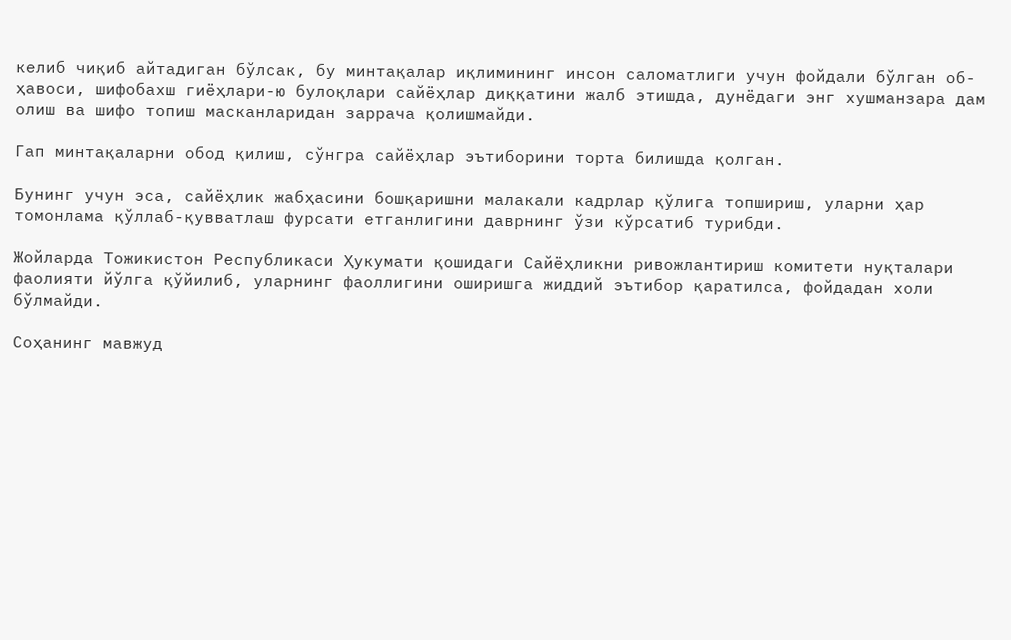келиб чиқиб айтадиган бўлсак, бу минтақалар иқлимининг инсон саломатлиги учун фойдали бўлган об-ҳавоси, шифобахш гиёҳлари-ю булоқлари сайёҳлар диққатини жалб этишда, дунёдаги энг хушманзара дам олиш ва шифо топиш масканларидан заррача қолишмайди.

Гап минтақаларни обод қилиш, сўнгра сайёҳлар эътиборини торта билишда қолган.

Бунинг учун эса, сайёҳлик жабҳасини бошқаришни малакали кадрлар қўлига топшириш, уларни ҳар томонлама қўллаб-қувватлаш фурсати етганлигини даврнинг ўзи кўрсатиб турибди.

Жойларда Тожикистон Республикаси Ҳукумати қошидаги Сайёҳликни ривожлантириш комитети нуқталари фаолияти йўлга қўйилиб, уларнинг фаоллигини оширишга жиддий эътибор қаратилса, фойдадан холи бўлмайди.

Соҳанинг мавжуд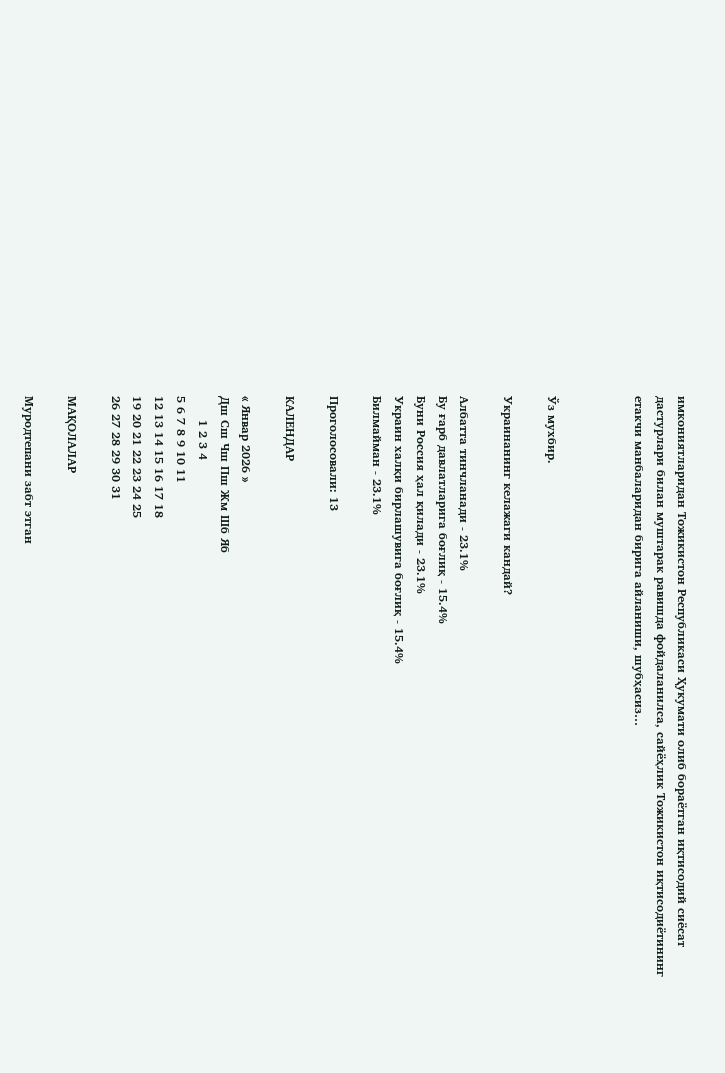имкониятларидан Тожикистон Республикаси Ҳукумати олиб бораётган иқтисодий сиёсат дастурлари билан муштарак равишда фойдаланилса, сайёҳлик Тожикистон иқтисодиётининг етакчи манбаларидан бирига айланиши, шубҳасиз…



Ўз мухбир.

Украинанинг келажаги кандай?

Албатта тинчланади - 23.1%
Бу ғарб давлатларига боғлиқ - 15.4%
Буни Россия ҳал қилади - 23.1%
Украин халқи бирлашувига боғлиқ - 15.4%
Билмайман - 23.1%

Проголосовали: 13

КАЛЕНДАР

« Январ 2026 »
Дш Сш Чш Пш Жм Шб Яб
      1 2 3 4
5 6 7 8 9 10 11
12 13 14 15 16 17 18
19 20 21 22 23 24 25
26 27 28 29 30 31

МАҚОЛАЛАР

Муродтепани забт этган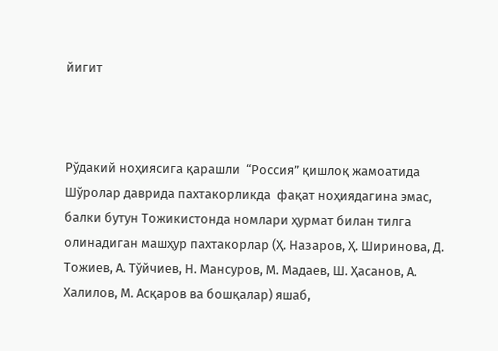йигит



Рўдакий ноҳиясига қарашли  “Россия” қишлоқ жамоатида Шўролар даврида пахтакорликда  фақат ноҳиядагина эмас, балки бутун Тожикистонда номлари ҳурмат билан тилга олинадиган машҳур пахтакорлар (Ҳ. Назаров, Ҳ. Ширинова, Д. Тожиев, А. Тўйчиев, Н. Мансуров, М. Мадаев, Ш. Ҳасанов, А. Халилов, М. Асқаров ва бошқалар) яшаб,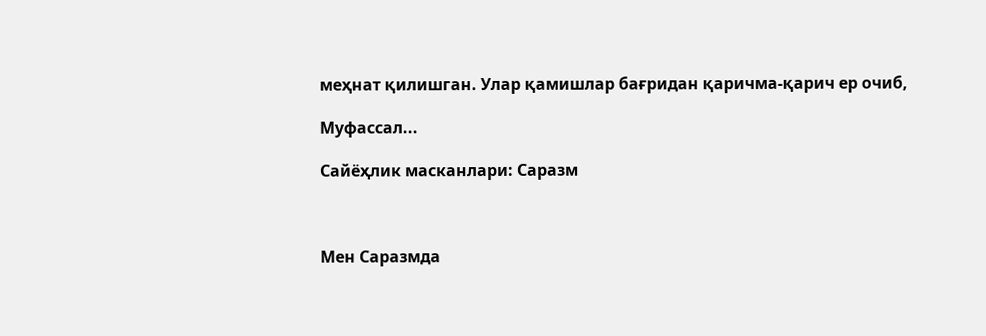меҳнат қилишган. Улар қамишлар бағридан қаричма-қарич ер очиб,

Муфассал...

Cайёҳлик масканлари: Саразм



Мен Саразмда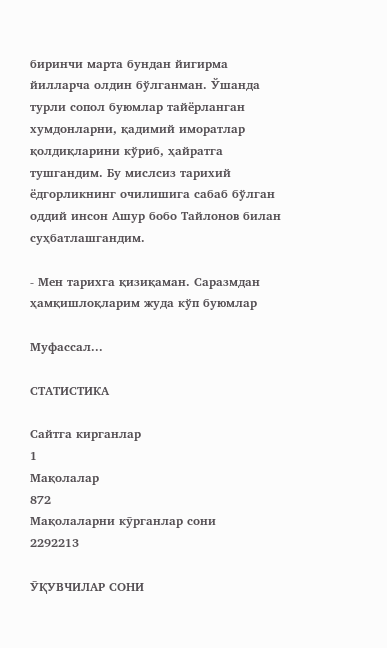биринчи марта бундан йигирма йилларча олдин бўлганман. Ўшанда турли сопол буюмлар тайёрланган хумдонларни, қадимий иморатлар қолдиқларини кўриб, ҳайратга тушгандим. Бу мислсиз тарихий ёдгорликнинг очилишига сабаб бўлган оддий инсон Ашур бобо Тайлонов билан суҳбатлашгандим.

- Мен тарихга қизиқаман. Саразмдан ҳамқишлоқларим жуда кўп буюмлар

Муфассал...

СТАТИСТИКА

Сайтга кирганлар
1
Мақолалар
872
Мақолаларни кӯрганлар сони
2292213

ӮҚУВЧИЛАР СОНИ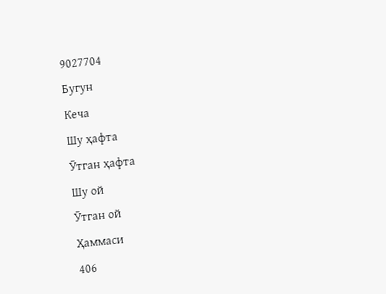9027704
Бугун
Кеча
Шу ҳафта
Ӯтган ҳафта
Шу ой
Ӯтган ой
Ҳаммаси
406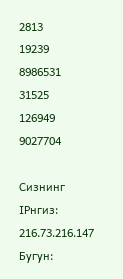2813
19239
8986531
31525
126949
9027704

Сизнинг IPнгиз: 216.73.216.147
Бугун: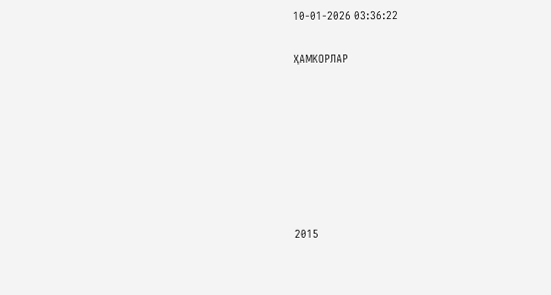10-01-2026 03:36:22

ҲАМКОРЛАР







2015